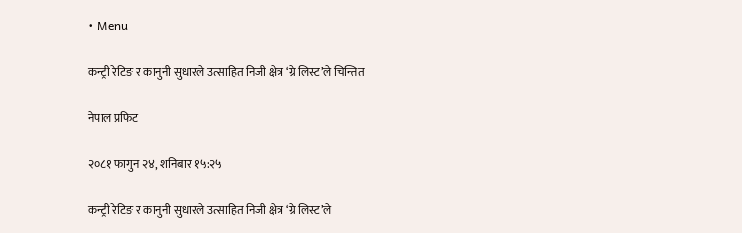• Menu

कन्ट्री रेटिङ र कानुनी सुधारले उत्साहित निजी क्षेत्र ‘ग्रे लिस्ट’ले चिन्तित

नेपाल प्रफिट

२०८१ फागुन २४, शनिबार १५:२५

कन्ट्री रेटिङ र कानुनी सुधारले उत्साहित निजी क्षेत्र ‘ग्रे लिस्ट’ले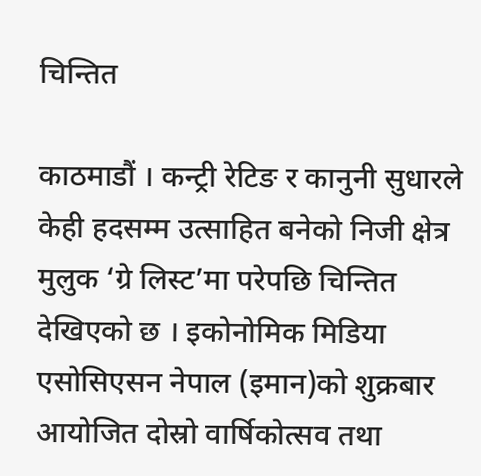चिन्तित

काठमाडौं । कन्ट्री रेटिङ र कानुनी सुधारले केही हदसम्म उत्साहित बनेको निजी क्षेत्र मुलुक ‘ग्रे लिस्ट’मा परेपछि चिन्तित देखिएको छ । इकोनोमिक मिडिया एसोसिएसन नेपाल (इमान)को शुक्रबार आयोजित दोस्रो वार्षिकोत्सव तथा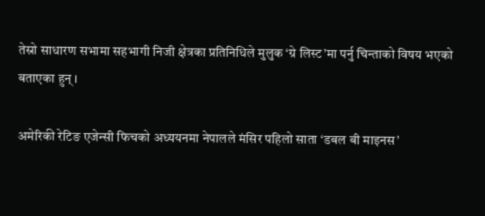तेस्रो साधारण सभामा सहभागी निजी क्षेत्रका प्रतिनिधिले मुलुक ‘ग्रे लिस्ट’मा पर्नु चिन्ताको विषय भएको बताएका हुन् ।

अमेरिकी रेटिङ एजेन्सी फिचको अध्ययनमा नेपालले मंसिर पहिलो साता ‘डबल बी माइनस’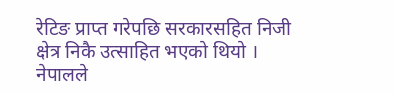रेटिङ प्राप्त गरेपछि सरकारसहित निजी क्षेत्र निकै उत्साहित भएको थियो । नेपालले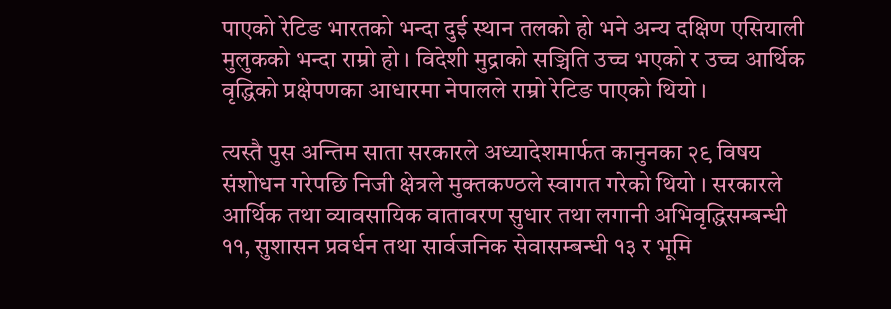पाएको रेटिङ भारतको भन्दा दुई स्थान तलको हो भने अन्य दक्षिण एसियाली मुलुकको भन्दा राम्रो हो । विदेशी मुद्राको सञ्चिति उच्च भएको र उच्च आर्थिक वृद्धिको प्रक्षेपणका आधारमा नेपालले राम्रो रेटिङ पाएको थियो ।

त्यस्तै पुस अन्तिम साता सरकारले अध्यादेशमार्फत कानुनका २९ विषय संशोधन गरेपछि निजी क्षेत्रले मुक्तकण्ठले स्वागत गरेको थियो । सरकारले आर्थिक तथा व्यावसायिक वातावरण सुधार तथा लगानी अभिवृद्धिसम्बन्धी ११, सुशासन प्रवर्धन तथा सार्वजनिक सेवासम्बन्धी १३ र भूमि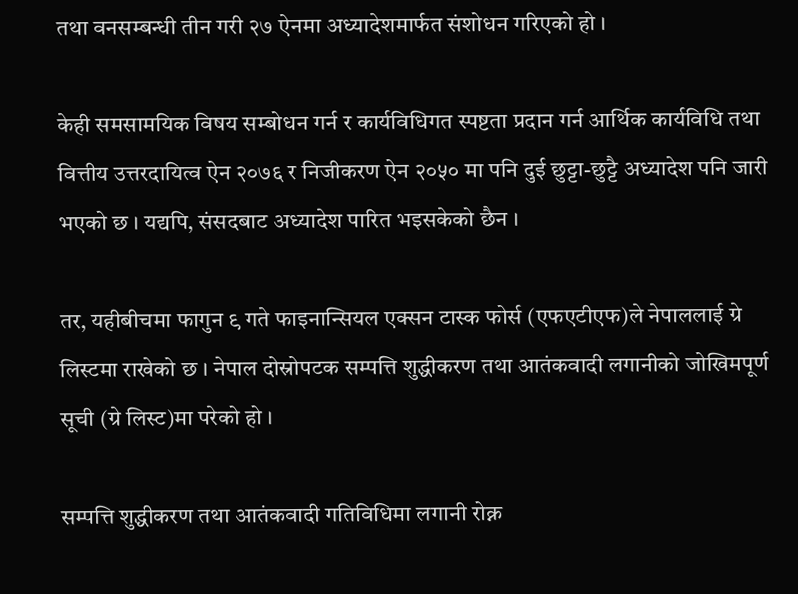तथा वनसम्बन्धी तीन गरी २७ ऐनमा अध्यादेशमार्फत संशोधन गरिएको हो ।

केही समसामयिक विषय सम्बोधन गर्न र कार्यविधिगत स्पष्टता प्रदान गर्न आर्थिक कार्यविधि तथा वित्तीय उत्तरदायित्व ऐन २०७६ र निजीकरण ऐन २०५० मा पनि दुई छुट्टा-छुट्टै अध्यादेश पनि जारी भएको छ । यद्यपि, संसदबाट अध्यादेश पारित भइसकेको छैन ।

तर, यहीबीचमा फागुन ९ गते फाइनान्सियल एक्सन टास्क फोर्स (एफएटीएफ)ले नेपाललाई ग्रे लिस्टमा राखेको छ । नेपाल दोस्रोपटक सम्पत्ति शुद्धीकरण तथा आतंकवादी लगानीको जोखिमपूर्ण सूची (ग्रे लिस्ट)मा परेको हो ।

सम्पत्ति शुद्धीकरण तथा आतंकवादी गतिविधिमा लगानी रोक्न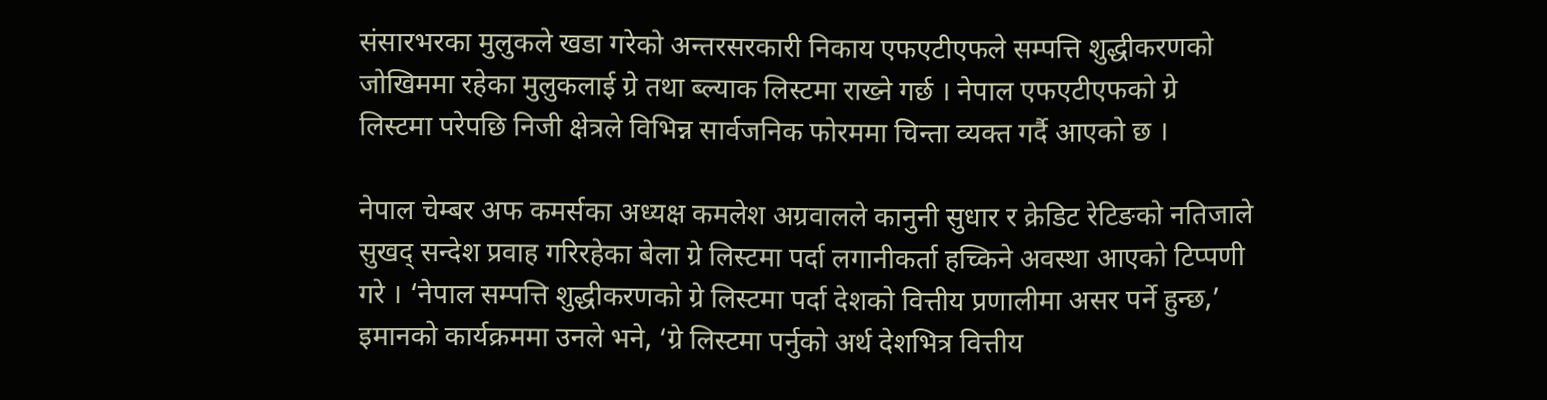संसारभरका मुलुकले खडा गरेको अन्तरसरकारी निकाय एफएटीएफले सम्पत्ति शुद्धीकरणको जोखिममा रहेका मुलुकलाई ग्रे तथा ब्ल्याक लिस्टमा राख्ने गर्छ । नेपाल एफएटीएफको ग्रे लिस्टमा परेपछि निजी क्षेत्रले विभिन्न सार्वजनिक फोरममा चिन्ता व्यक्त गर्दै आएको छ ।

नेपाल चेम्बर अफ कमर्सका अध्यक्ष कमलेश अग्रवालले कानुनी सुधार र क्रेडिट रेटिङको नतिजाले सुखद् सन्देश प्रवाह गरिरहेका बेला ग्रे लिस्टमा पर्दा लगानीकर्ता हच्किने अवस्था आएको टिप्पणी गरे । ‘नेपाल सम्पत्ति शुद्धीकरणको ग्रे लिस्टमा पर्दा देशको वित्तीय प्रणालीमा असर पर्ने हुन्छ,’ इमानको कार्यक्रममा उनले भने, ‘ग्रे लिस्टमा पर्नुको अर्थ देशभित्र वित्तीय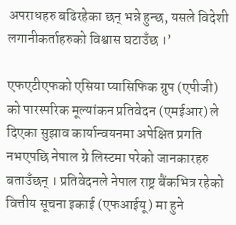अपराधहरु बढिरहेका छन् भन्ने हुन्छ, यसले विदेशी लगानीकर्ताहरुको विश्वास घटाउँछ ।’

एफएटीएफको एसिया प्यासिफिक ग्रुप (एपीजी) को पारस्परिक मूल्यांकन प्रतिवेदन (एमईआर) ले दिएका सुझाव कार्यान्वयनमा अपेक्षित प्रगति नभएपछि नेपाल ग्रे लिस्टमा परेको जानकारहरु बताउँछन् । प्रतिवेदनले नेपाल राष्ट्र बैंकभित्र रहेको वित्तीय सूचना इकाई (एफआईयू) मा हुने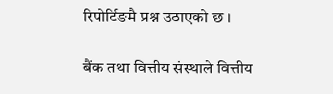रिपोर्टिङमै प्रश्न उठाएको छ ।

बैंक तथा वित्तीय संस्थाले वित्तीय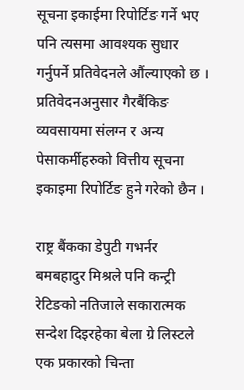सूचना इकाईमा रिपोर्टिङ गर्ने भए पनि त्यसमा आवश्यक सुधार गर्नुपर्ने प्रतिवेदनले औंल्याएको छ । प्रतिवेदनअनुसार गैरबैंकिङ व्यवसायमा संलग्न र अन्य पेसाकर्मीहरुको वित्तीय सूचना इकाइमा रिपोर्टिङ हुने गरेको छैन ।

राष्ट्र बैंकका डेपुटी गभर्नर बमबहादुर मिश्रले पनि कन्ट्री रेटिङको नतिजाले सकारात्मक सन्देश दिइरहेका बेला ग्रे लिस्टले एक प्रकारको चिन्ता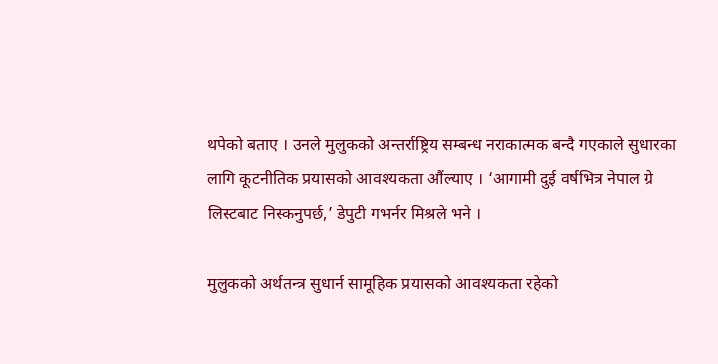थपेको बताए । उनले मुलुकको अन्तर्राष्ट्रिय सम्बन्ध नराकात्मक बन्दै गएकाले सुधारका लागि कूटनीतिक प्रयासको आवश्यकता औंल्याए । ‘आगामी दुई वर्षभित्र नेपाल ग्रे लिस्टबाट निस्कनुपर्छ,’ डेपुटी गभर्नर मिश्रले भने ।

मुलुकको अर्थतन्त्र सुधार्न सामूहिक प्रयासको आवश्यकता रहेको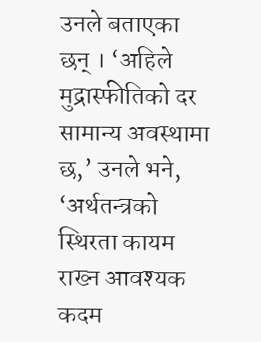उनले बताएका छन् । ‘अहिले मुद्रास्फीतिको दर सामान्य अवस्थामा छ,’ उनले भने, ‘अर्थतन्त्रको स्थिरता कायम राख्न आवश्यक कदम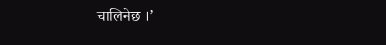चालिनेछ ।’